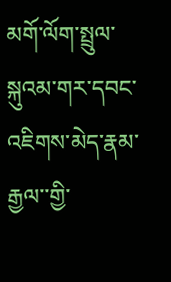མགོ་ལོག་སྤྲུལ་སྐུའམ་གར་དབང་འཇིགས་མེད་རྣམ་རྒྱལ་་གྱི་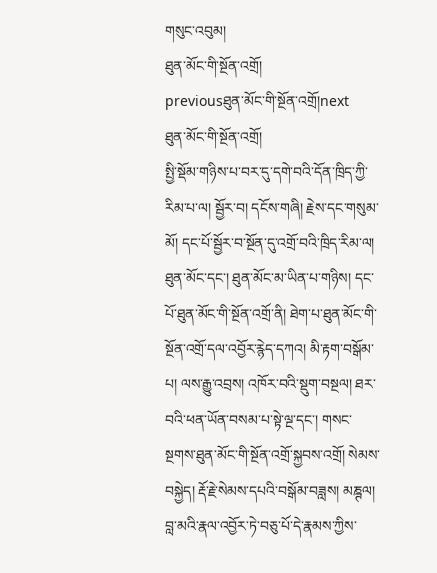གསུང་འབུམ།
ཐུན་མོང་གི་སྔོན་འགྲོ།
previousཐུན་མོང་གི་སྔོན་འགྲོ།next
ཐུན་མོང་གི་སྔོན་འགྲོ།
སྤྱི་སྡོམ་གཉིས་པ་བར་དུ་དགེ་བའི་དོན་ཁྲིད་ཀྱི་རིམ་པ་ལ། སྦྱོར་བ། དངོས་གཞི། རྗེས་དང་གསུམ་མོ། དང་པོ་སྦྱོར་བ་སྔོན་དུ་འགྲོ་བའི་ཁྲིད་རིམ་ལ། ཐུན་མོང་དང་། ཐུན་མོང་མ་ཡིན་པ་གཉིས། དང་པོ་ཐུན་མོང་གི་སྔོན་འགྲོ་ནི། ཐེག་པ་ཐུན་མོང་གི་སྔོན་འགྲོ་དལ་འབྱོར་རྙེད་དཀའ། མི་རྟག་བསྒོམ་པ། ལས་རྒྱུ་འབྲས། འཁོར་བའི་སྡུག་བསྔལ། ཐར་བའི་ཕན་ཡོན་བསམ་པ་སྟེ་ལྔ་དང་། གསང་སྔགས་ཐུན་མོང་གི་སྔོན་འགྲོ་སྐྱབས་འགྲོ། སེམས་བསྐྱེད། རྡོ་རྗེ་སེམས་དཔའི་བསྒོམ་བཟླས། མཎྚལ། བླ་མའི་རྣལ་འབྱོར་ཏེ་བཅུ་པོ་དེ་རྣམས་ཀྱིས་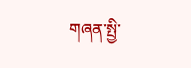གཞན་སྤྱི་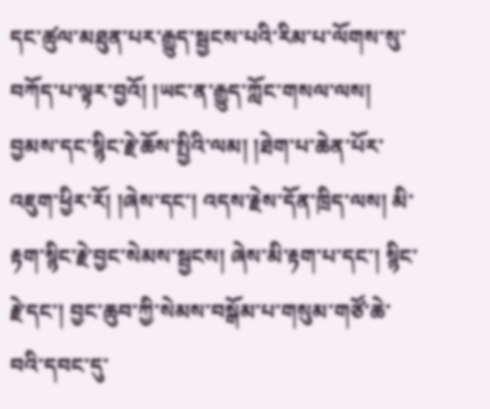དང་ཚུལ་མཐུན་པར་རྒྱུད་སྦྱངས་པའི་རིམ་པ་ལོགས་སུ་བཀོད་པ་ལྟར་བྱའོ། །ཡང་ན་རྒྱུད་ཀློང་གསལ་ལས། བྱམས་དང་སྙིང་རྗེ་ཆོས་སྤྱིའི་ལམ། །ཐེག་པ་ཆེན་པོར་འཇུག་ཕྱིར་རོ། །ཞེས་དང་། འདས་རྗེས་དོན་ཁྲིད་ལས། མི་རྟག་སྙིང་རྗེ་བྱང་སེམས་སྦྱངས། ཞེས་མི་རྟག་པ་དང་། སྙིང་རྗེ་དང་། བྱང་ཆུབ་ཀྱི་སེམས་བསྒོམ་པ་གསུམ་གཙོ་ཆེ་བའི་དབང་དུ་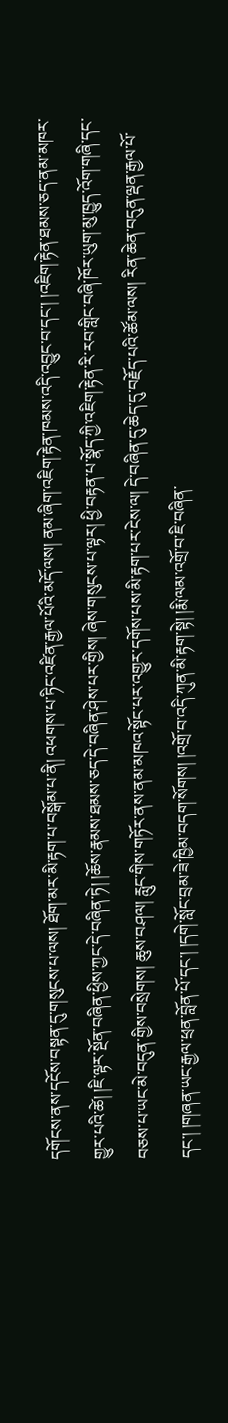དགོངས་ནས་དངོས་བསྟན་དུ་གསུངས་པ་ལས། ཐོག་མར་མི་རྟག་པ་བསྒོམ་པ་ནི། འཕགས་པ་ཏིང་འཛིན་རྒྱལ་པོའི་མདོ་ལས། ནམ་ཞིག་འཇིག་རྟེན་ཁམས་འདི་འབྱུང་བ་དང་། །འཇིག་རྟེན་ཐམས་ཅད་ནམ་མཁར་གྱུར་པའི་ཚེ། །ཇི་ལྟར་སྔོན་བཞིན་ཕྱིས་ཀྱང་དེ་བཞིན་ཏེ། །ཆོས་རྣམས་ཐམས་ཅད་དེ་བཞིན་ཤེས་པར་གྱིས། ཞེས་གསུངས་པ་ལྟར། ཕྱི་བརྟན་པ་སྣོད་ཀྱི་འཇིག་རྟེན་རི་རབ་གླིང་བཞི་ཁོར་ཡུག་མུ་ཁྱུད་འོག་གཞི་དང་བཅས་པ་ཡང་མེ་བདུན་གྱིས་བསྲེགས། ཆུས་བཤལ། རླུང་གིས་གཏོར་ནས་ནམ་མཁའ་སྟོང་པར་འགྱུར་དགོས་པས་མི་རྟག་པར་ངེས་ལ། དེ་བཞིན་དུ་ཆེད་དུ་བརྗོད་པའི་ཚོམ་ལས། རིན་ཆེན་བདུན་ལྡན་རྒྱལ་པོ་དང་། །གཞན་ཡང་རྒྱལ་ཕྲན་བློན་པོ་དང་། །དགེ་སློང་བྲམ་ཟེ་ཁྱིམ་བདག་སོགས། །འགྲོ་བ་འདི་ཀུན་མི་རྟག་སྟེ། །རྨི་ལམ་འགྲོ་བ་ཇི་བཞིན་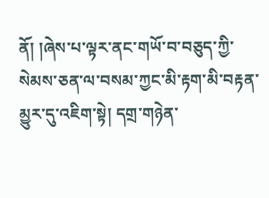ནོ། །ཞེས་པ་ལྟར་ནང་གཡོ་བ་བཅུད་ཀྱི་སེམས་ཅན་ལ་བསམ་ཀྱང་མི་རྟག་མི་བརྟན་མྱུར་དུ་འཇིག་སྟེ། དགྲ་གཉེན་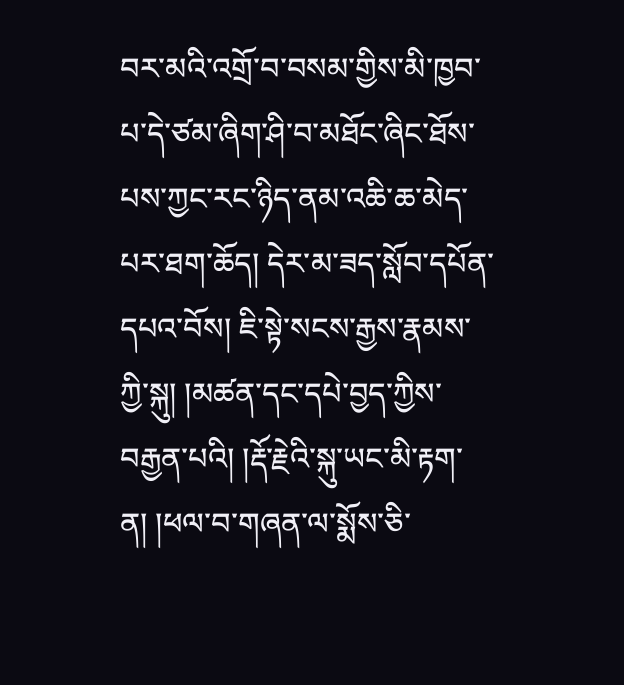བར་མའི་འགྲོ་བ་བསམ་གྱིས་མི་ཁྱབ་པ་དེ་ཙམ་ཞིག་ཤི་བ་མཐོང་ཞིང་ཐོས་པས་ཀྱང་རང་ཉིད་ནམ་འཆི་ཆ་མེད་པར་ཐག་ཆོད། དེར་མ་ཟད་སློབ་དཔོན་དཔའ་བོས། ཇི་སྟེ་སངས་རྒྱས་རྣམས་ཀྱི་སྐུ། །མཚན་དང་དཔེ་བྱད་ཀྱིས་བརྒྱན་པའི། །རྡོ་རྗེའི་སྐུ་ཡང་མི་རྟག་ན། །ཕལ་བ་གཞན་ལ་སྨོས་ཅི་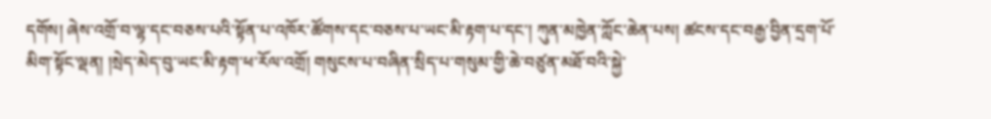དགོས། ཞེས་འགྲོ་བ་ལྷ་དང་བཅས་པའི་སྟོན་པ་འཁོར་ཚོགས་དང་བཅས་པ་ཡང་མི་རྟག་པ་དང་། ཀུན་མཁྱེན་ཀློང་ཆེན་པས། ཚངས་དང་བརྒྱ་བྱིན་དྲག་པོ་མིག་སྟོང་ལྡན། །སྲེད་མེད་བུ་ཡང་མི་རྟག་ཕ་རོལ་འགྲོ། གསུངས་པ་བཞིན་སྲིད་པ་གསུམ་གྱི་ཆེ་བཙུན་མཐོ་བའི་སྐྱེ་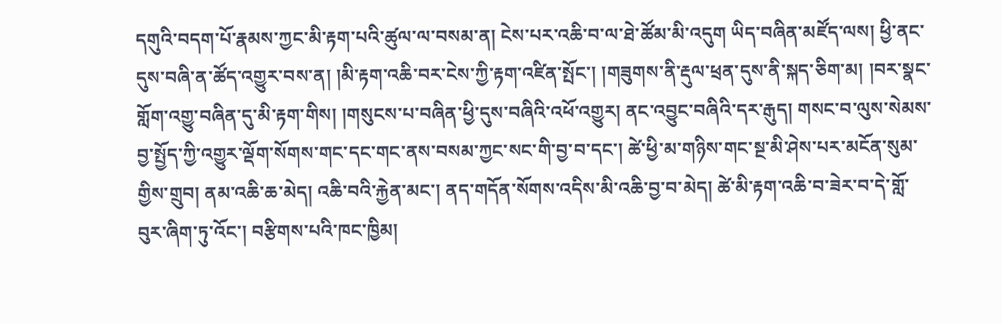དགུའི་བདག་པོ་རྣམས་ཀྱང་མི་རྟག་པའི་ཚུལ་ལ་བསམ་ན། ངེས་པར་འཆི་བ་ལ་ཐེ་ཚོམ་མི་འདུག ཡིད་བཞིན་མཛོད་ལས། ཕྱི་ནང་དུས་བཞི་ན་ཚོད་འགྱུར་བས་ན། །མི་རྟག་འཆི་བར་ངེས་ཀྱི་རྟག་འཛིན་སྤོང་། །གཟུགས་ནི་རྡུལ་ཕྲན་དུས་ནི་སྐད་ཅིག་མ། །བར་སྣང་གློག་འགྱུ་བཞིན་དུ་མི་རྟག་གིས། །གསུངས་པ་བཞིན་ཕྱི་དུས་བཞིའི་འཕོ་འགྱུར། ནང་འབྱུང་བཞིའི་དར་རྒུད། གསང་བ་ལུས་སེམས་བྱ་སྤྱོད་ཀྱི་འགྱུར་ལྡོག་སོགས་གང་དང་གང་ནས་བསམ་ཀྱང་སང་གི་བྱ་བ་དང་། ཚེ་ཕྱི་མ་གཉིས་གང་སྔ་མི་ཤེས་པར་མངོན་སུམ་གྱིས་གྲུབ། ནམ་འཆི་ཆ་མེད། འཆི་བའི་རྐྱེན་མང་། ནད་གདོན་སོགས་འདིས་མི་འཆི་བྱ་བ་མེད། ཚེ་མི་རྟག་འཆི་བ་ཟེར་བ་དེ་གློ་བུར་ཞིག་ཏུ་འོང་། བརྩིགས་པའི་ཁང་ཁྱིམ།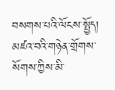བསགས་པའི་ལོངས་སྤྱོད། མཛའ་བའི་གཉེན་གྲོགས་སོགས་ཀྱིས་མི་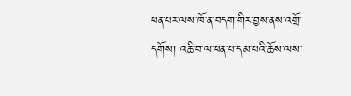ཕན་པར་ལས་ཁོ་ན་བདག་གིར་བྱས་ནས་འགྲོ་དགོས། འཆི་བ་ལ་ཕན་པ་དམ་པའི་ཆོས་ལས་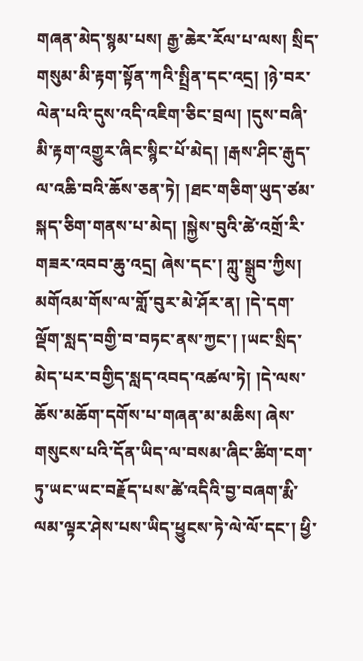གཞན་མེད་སྙམ་པས། རྒྱ་ཆེར་རོལ་པ་ལས། སྲིད་གསུམ་མི་རྟག་སྟོན་ཀའི་སྤྲིན་དང་འདྲ། །ཉེ་བར་ལེན་པའི་དུས་འདི་འཇིག་ཅིང་བྲལ། །དུས་བཞི་མི་རྟག་འགྱུར་ཞིང་སྙིང་པོ་མེད། །རྒས་ཤིང་རྒུད་ལ་འཆི་བའི་ཆོས་ཅན་ཏེ། །ཐང་གཅིག་ཡུད་ཙམ་སྐད་ཅིག་གནས་པ་མེད། །སྐྱེས་བུའི་ཚེ་འགྲོ་རི་གཟར་འབབ་ཆུ་འདྲ། ཞེས་དང་། ཀླུ་སྒྲུབ་ཀྱིས། མགོའམ་གོས་ལ་གློ་བུར་མེ་ཤོར་ན། །དེ་དག་ལྡོག་སླད་བགྱི་བ་བཏང་ནས་ཀྱང་། །ཡང་སྲིད་མེད་པར་བགྱིད་སླད་འབད་འཚལ་ཏེ། །དེ་ལས་ཆོས་མཆོག་དགོས་པ་གཞན་མ་མཆིས། ཞེས་གསུངས་པའི་དོན་ཡིད་ལ་བསམ་ཞིང་ཚིག་ངག་ཏུ་ཡང་ཡང་བརྗོད་པས་ཚེ་འདིའི་བྱ་བཞག་རྨི་ལམ་ལྟར་ཤེས་པས་ཡིད་ཕྱུངས་ཏེ་ལེ་ལོ་དང་། ཕྱི་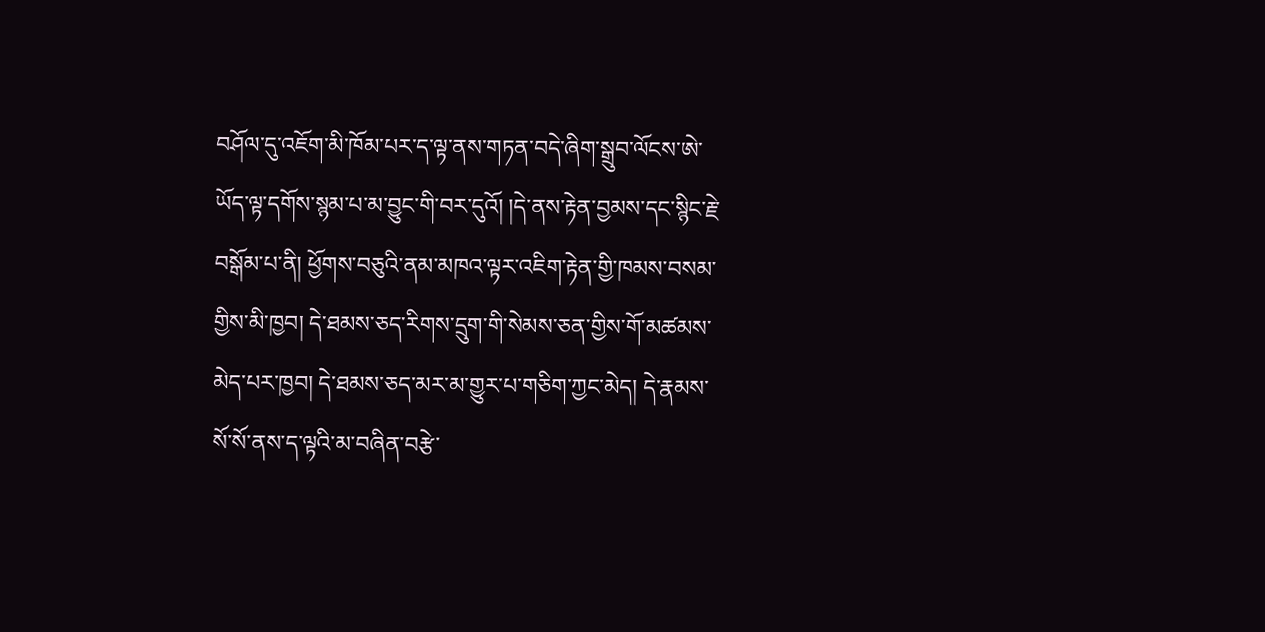བཤོལ་དུ་འཇོག་མི་ཁོམ་པར་ད་ལྟ་ནས་གཏན་བདེ་ཞིག་སྒྲུབ་ལོངས་ཨེ་ཡོད་ལྟ་དགོས་སྙམ་པ་མ་བྱུང་གི་བར་དུའོ། །དེ་ནས་རྟེན་བྱམས་དང་སྙིང་རྗེ་བསྒོམ་པ་ནི། ཕྱོགས་བཅུའི་ནམ་མཁའ་ལྟར་འཇིག་རྟེན་གྱི་ཁམས་བསམ་གྱིས་མི་ཁྱབ། དེ་ཐམས་ཅད་རིགས་དྲུག་གི་སེམས་ཅན་གྱིས་གོ་མཚམས་མེད་པར་ཁྱབ། དེ་ཐམས་ཅད་མར་མ་གྱུར་པ་གཅིག་ཀྱང་མེད། དེ་རྣམས་སོ་སོ་ནས་ད་ལྟའི་མ་བཞིན་བརྩེ་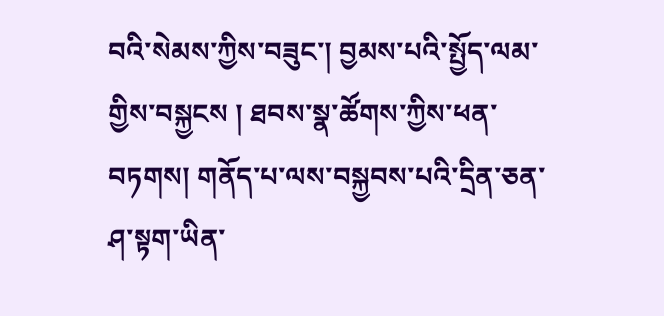བའི་སེམས་ཀྱིས་བཟུང་། བྱམས་པའི་སྤྱོད་ལམ་གྱིས་བསྐྱངས ། ཐབས་སྣ་ཚོགས་ཀྱིས་ཕན་བཏགས། གནོད་པ་ལས་བསྐྱབས་པའི་དྲིན་ཅན་ཤ་སྟག་ཡིན་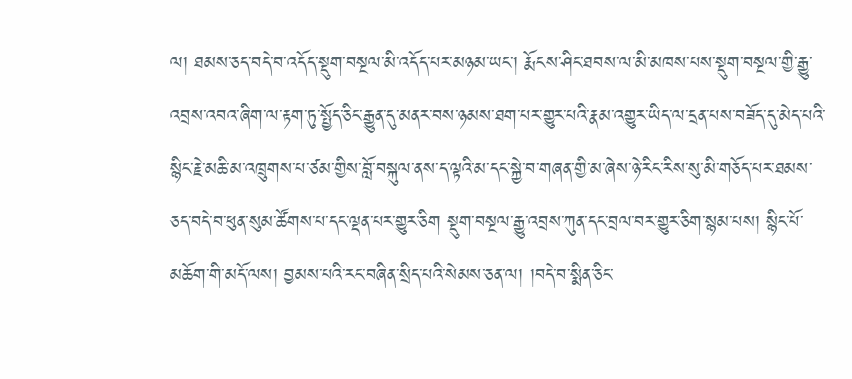ལ། ཐམས་ཅད་བདེ་བ་འདོད་སྡུག་བསྔལ་མི་འདོད་པར་མཉམ་ཡང་། རྨོངས་ཤིང་ཐབས་ལ་མི་མཁས་པས་སྡུག་བསྔལ་གྱི་རྒྱུ་འབྲས་འབའ་ཞིག་ལ་རྟག་ཏུ་སྤྱོད་ཅིང་རྒྱུན་དུ་མནར་བས་ཉམས་ཐག་པར་གྱུར་པའི་རྣམ་འགྱུར་ཡིད་ལ་དྲན་པས་བཟོད་དུ་མེད་པའི་སྙིང་རྗེ་མཆི་མ་འཁྲུགས་པ་ཙམ་གྱིས་བློ་བསྐུལ་ནས་ད་ལྟའི་མ་དང་སྐྱེ་བ་གཞན་གྱི་མ་ཞེས་ཉེ་རིང་རིས་སུ་མི་གཅོད་པར་ཐམས་ཅད་བདེ་བ་ཕུན་སུམ་ཚོགས་པ་དང་ལྡན་པར་གྱུར་ཅིག སྡུག་བསྔལ་རྒྱུ་འབྲས་ཀུན་དང་བྲལ་བར་གྱུར་ཅིག་སྙམ་པས། སྙིང་པོ་མཆོག་གི་མདོ་ལས། བྱམས་པའི་རང་བཞིན་སྲིད་པའི་སེམས་ཅན་ལ། །བདེ་བ་སྨིན་ཅིང་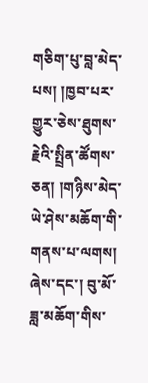གཅིག་པུ་བླ་མེད་པས། །ཁྱབ་པར་གྱུར་ཅེས་ཐུགས་རྗེའི་སྤྲིན་ཚོགས་ཅན། །གཉིས་མེད་ཡེ་ཤེས་མཆོག་གི་གནས་པ་ལགས། ཞེས་དང་། བུ་མོ་ཟླ་མཆོག་གིས་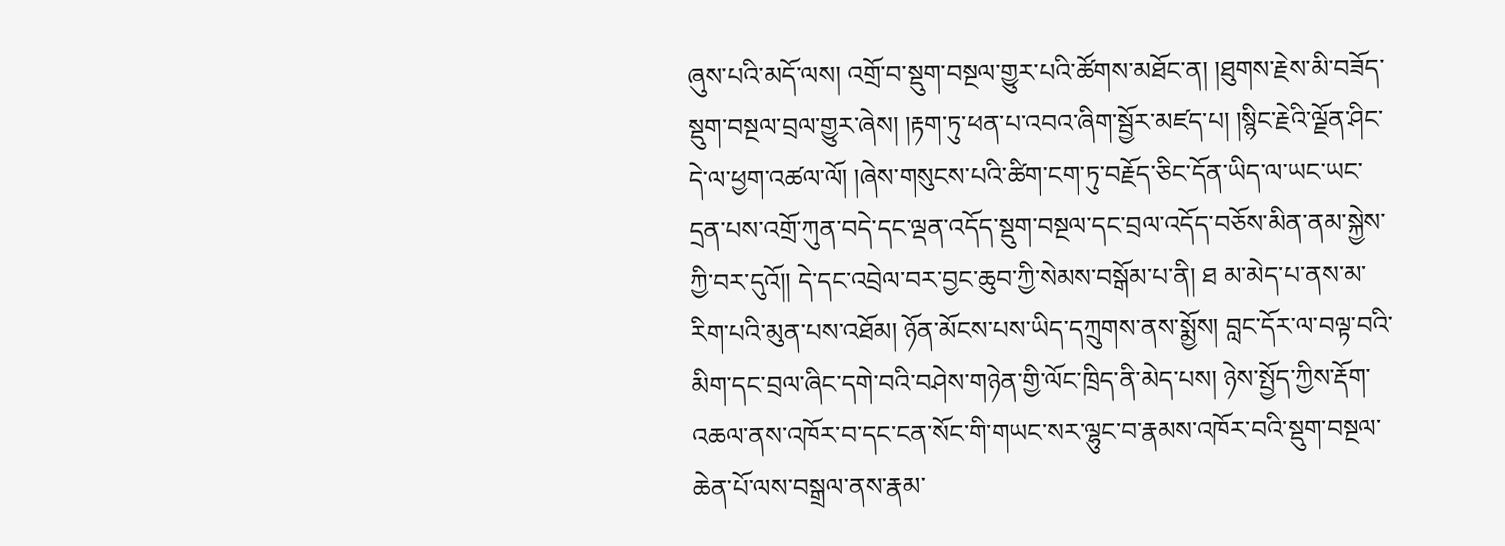ཞུས་པའི་མདོ་ལས། འགྲོ་བ་སྡུག་བསྔལ་གྱུར་པའི་ཚོགས་མཐོང་ན། །ཐུགས་རྗེས་མི་བཟོད་སྡུག་བསྔལ་བྲལ་གྱུར་ཞེས། །རྟག་ཏུ་ཕན་པ་འབའ་ཞིག་སྦྱོར་མཛད་པ། །སྙིང་རྗེའི་ལྗོན་ཤིང་དེ་ལ་ཕྱག་འཚལ་ལོ། །ཞེས་གསུངས་པའི་ཚིག་ངག་ཏུ་བརྗོད་ཅིང་དོན་ཡིད་ལ་ཡང་ཡང་དྲན་པས་འགྲོ་ཀུན་བདེ་དང་ལྡན་འདོད་སྡུག་བསྔལ་དང་བྲལ་འདོད་བཅོས་མིན་ནམ་སྐྱེས་ཀྱི་བར་དུའོ།། དེ་དང་འབྲེལ་བར་བྱང་ཆུབ་ཀྱི་སེམས་བསྒོམ་པ་ནི། ཐ མ་མེད་པ་ནས་མ་རིག་པའི་མུན་པས་འཐོམ། ཉོན་མོངས་པས་ཡིད་དཀྲུགས་ནས་སྨྱོས། བླང་དོར་ལ་བལྟ་བའི་མིག་དང་བྲལ་ཞིང་དགེ་བའི་བཤེས་གཉེན་གྱི་ལོང་ཁྲིད་ནི་མེད་པས། ཉེས་སྤྱོད་ཀྱིས་རྡོག་འཆལ་ནས་འཁོར་བ་དང་ངན་སོང་གི་གཡང་སར་ལྷུང་བ་རྣམས་འཁོར་བའི་སྡུག་བསྔལ་ཆེན་པོ་ལས་བསྒྲལ་ནས་རྣམ་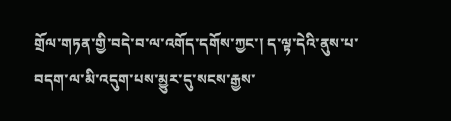གྲོལ་གཏན་གྱི་བདེ་བ་ལ་འགོད་དགོས་ཀྱང་། ད་ལྟ་དེའི་ནུས་པ་བདག་ལ་མི་འདུག་པས་མྱུར་དུ་སངས་རྒྱས་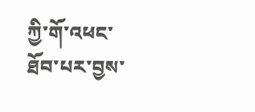ཀྱི་གོ་འཕང་ཐོབ་པར་བྱས་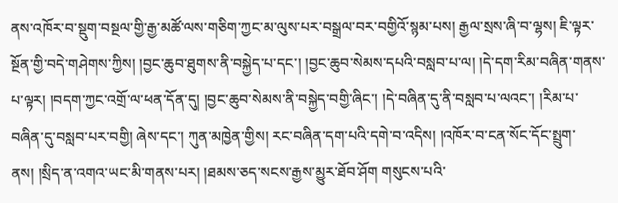ནས་འཁོར་བ་སྡུག་བསྔལ་གྱི་རྒྱ་མཚོ་ལས་གཅིག་ཀྱང་མ་ལུས་པར་བསྒྲལ་བར་བགྱིའོ་སྙམ་པས། རྒྱལ་སྲས་ཞི་བ་ལྷས། ཇི་ལྟར་སྔོན་གྱི་བདེ་གཤེགས་ཀྱིས། །བྱང་ཆུབ་ཐུགས་ནི་བསྐྱེད་པ་དང་། །བྱང་ཆུབ་སེམས་དཔའི་བསླབ་པ་ལ། །དེ་དག་རིམ་བཞིན་གནས་པ་ལྟར། །བདག་ཀྱང་འགྲོ་ལ་ཕན་དོན་དུ། །བྱང་ཆུབ་སེམས་ནི་བསྐྱེད་བགྱི་ཞིང་། །དེ་བཞིན་དུ་ནི་བསླབ་པ་ལའང་། །རིམ་པ་བཞིན་དུ་བསླབ་པར་བགྱི། ཞེས་དང་། ཀུན་མཁྱེན་གྱིས། རང་བཞིན་དག་པའི་དགེ་བ་འདིས། །འཁོར་བ་ངན་སོང་དོང་སྤྲུག་ནས། །སྲིད་ན་འགའ་ཡང་མི་གནས་པར། །ཐམས་ཅད་སངས་རྒྱས་མྱུར་ཐོབ་ཤོག གསུངས་པའི་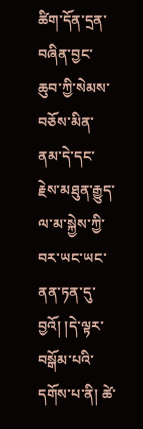ཚིག་དོན་དྲན་བཞིན་བྱང་ཆུབ་ཀྱི་སེམས་བཅོས་མིན་ནམ་དེ་དང་རྗེས་མཐུན་རྒྱུད་ལ་མ་སྐྱེས་ཀྱི་བར་ཡང་ཡང་ནན་ཏན་དུ་བྱའོ། །དེ་ལྟར་བསྒོམ་པའི་དགོས་པ་ནི། ཚེ་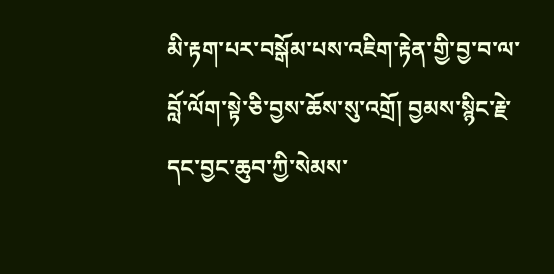མི་རྟག་པར་བསྒོམ་པས་འཇིག་རྟེན་གྱི་བྱ་བ་ལ་བློ་ལོག་སྟེ་ཅི་བྱས་ཆོས་སུ་འགྲོ། བྱམས་སྙིང་རྗེ་དང་བྱང་ཆུབ་ཀྱི་སེམས་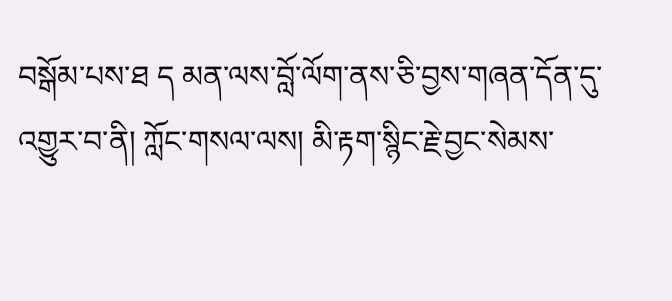བསྒོམ་པས་ཐ ད མན་ལས་བློ་ལོག་ནས་ཅི་བྱས་གཞན་དོན་དུ་འགྱུར་བ་ནི། ཀློང་གསལ་ལས། མི་རྟག་སྙིང་རྗེ་བྱང་སེམས་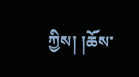ཀྱིས། །ཆོས་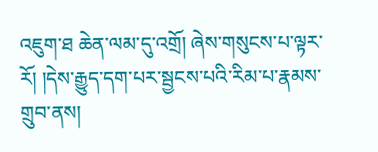འཇུག་ཐ ཆེན་ལམ་དུ་འགྲོ། ཞེས་གསུངས་པ་ལྟར་རོ། །དེས་རྒྱུད་དག་པར་སྦྱངས་པའི་རིམ་པ་རྣམས་གྲུབ་ནས།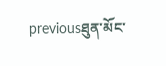previousཐུན་མོང་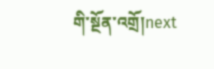གི་སྔོན་འགྲོ།next